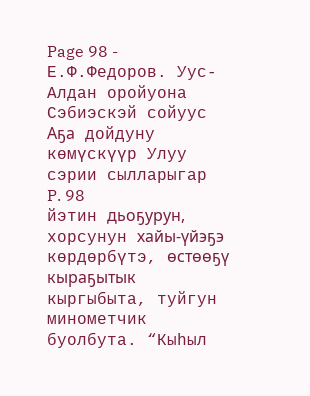Page 98 - Е.Ф.Федоров. Уус-Алдан оройуона Сэбиэскэй сойуус Аҕа дойдуну көмүскүүр Улуу сэрии сылларыгар
P. 98
йэтин дьоҕурун, хорсунун хайы-үйэҕэ көрдөрбүтэ, өстөөҕү
кыраҕытык кыргыбыта, туйгун минометчик буолбута. “Кыһыл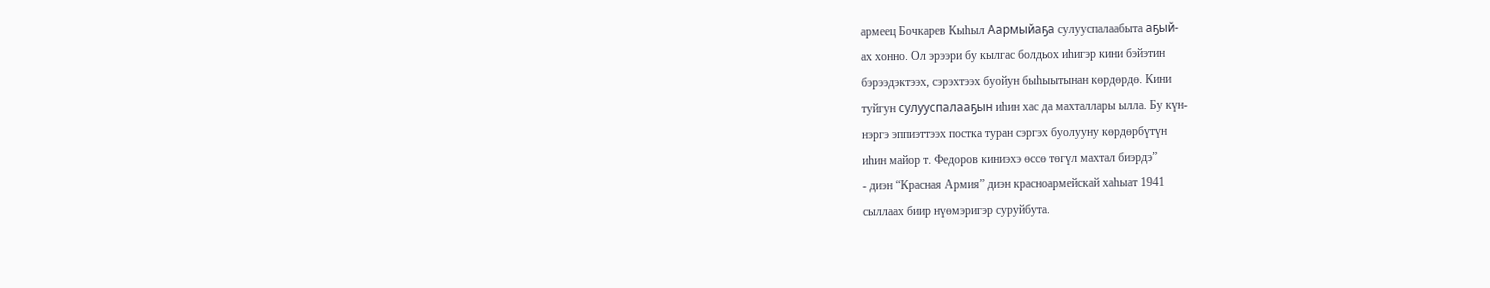армеец Бочкарев Кыһыл Аармыйаҕа сулууспалаабыта аҕый-
ах хонно. Ол эрээри бу кылгас болдьох иһигэр кини бэйэтин
бэрээдэктээх, сэрэхтээх буойун быһыытынан көрдөрдө. Кини
туйгун сулууспалааҕын иһин хас да махталлары ылла. Бу күн-
нэргэ эппиэттээх постка туран сэргэх буолууну көрдөрбүтүн
иһин майор т. Федоров киниэхэ өссө төгүл махтал биэрдэ”
- диэн “Красная Армия” диэн красноармейскай хаһыат 1941
сыллаах биир нүөмэригэр суруйбута.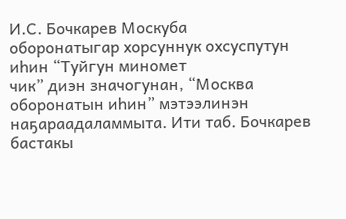И.С. Бочкарев Москуба
оборонатыгар хорсуннук охсуспутун иһин “Туйгун миномет
чик” диэн значогунан, “Москва оборонатын иһин” мэтээлинэн
наҕараадаламмыта. Ити таб. Бочкарев бастакы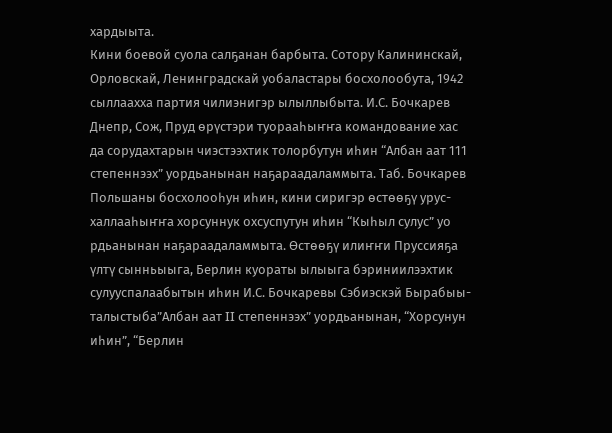хардыыта.
Кини боевой суола салҕанан барбыта. Сотору Калининскай,
Орловскай, Ленинградскай уобаластары босхолообута, 1942
сыллаахха партия чилиэнигэр ылыллыбыта. И.С. Бочкарев
Днепр, Сож, Пруд өрүстэри туорааһыҥҥа командование хас
да сорудахтарын чиэстээхтик толорбутун иһин “Албан аат 111
степеннээх” уордьанынан наҕараадаламмыта. Таб. Бочкарев
Польшаны босхолооһун иһин, кини сиригэр өстөөҕү урус-
халлааһыҥҥа хорсуннук охсуспутун иһин “Кыһыл сулус” уо
рдьанынан наҕараадаламмыта. Өстөөҕү илиҥҥи Пруссияҕа
үлтү сынньыыга, Берлин куораты ылыыга бэриниилээхтик
сулууспалаабытын иһин И.С. Бочкаревы Сэбиэскэй Бырабыы-
талыстыба”Албан аат II степеннээх” уордьанынан, “Хорсунун
иһин”, “Берлин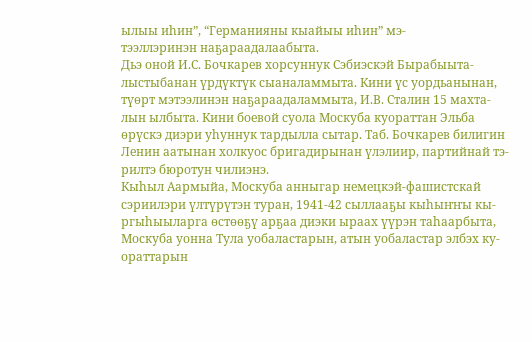ылыы иһин”, “Германияны кыайыы иһин” мэ-
тээллэринэн наҕараадалаабыта.
Дьэ оной И.С. Бочкарев хорсуннук Сэбиэскэй Бырабыыта-
лыстыбанан үрдүктүк сыаналаммыта. Кини үс уордьанынан,
түөрт мэтээлинэн наҕараадаламмыта, И.В. Сталин 15 махта-
лын ылбыта. Кини боевой суола Москуба куораттан Эльба
өрүскэ диэри уһуннук тардылла сытар. Таб. Бочкарев билигин
Ленин аатынан холкуос бригадирынан үлэлиир, партийнай тэ-
рилтэ бюротун чилиэнэ.
Кыһыл Аармыйа, Москуба анныгар немецкэй-фашистскай
сэриилэри үлтүрүтэн туран, 1941-42 сыллааҕы кыһыҥҥы кы-
ргыһыыларга өстөөҕү арҕаа диэки ыраах үүрэн таһаарбыта,
Москуба уонна Тула уобаластарын, атын уобаластар элбэх ку-
ораттарын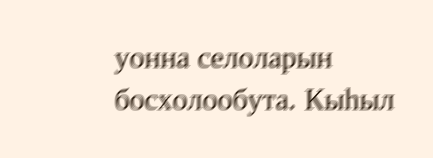уонна селоларын босхолообута. Кыһыл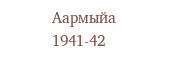Аармыйа
1941-42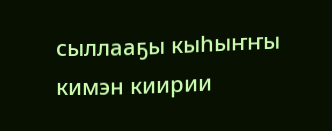сыллааҕы кыһыҥҥы кимэн киирии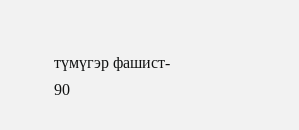түмүгэр фашист-
90